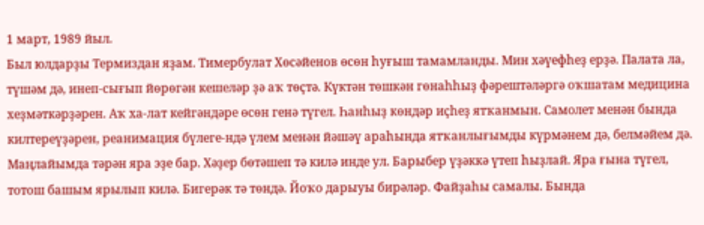1 март, 1989 йыл.
Был юлдарҙы Термиздан яҙам. Тимербулат Хөсәйенов өсөн һуғыш тамамланды. Мин хәүефһеҙ ерҙә. Палата ла, түшәм дә, инеп-сығып йөрөгән кешеләр ҙә аҡ төҫтә. Күктән төшкән гөнаһһыҙ фәрештәләргә оҡшатам медицина хеҙмәткәрҙәрен. Аҡ ха-лат кейгәндәре өсөн генә түгел. Һанһыҙ көндәр иҫһеҙ ятҡанмын. Самолет менән бында килтереүҙәрен, реанимация бүлеге-ндә үлем менән йәшәү араһында ятҡанлығымды күрмәнем дә, белмәйем дә. Маңлайымда тәрән яра эҙе бар. Хәҙер бөтәшеп тә килә инде ул. Барыбер үҙәккә үтеп һыҙлай. Яра ғына түгел, тотош башым ярылып килә. Бигерәк тә төндә. Йоҡо дарыуы бирәләр. Файҙаһы самалы. Бында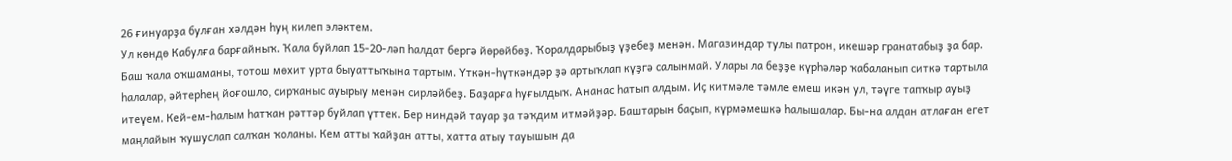26 ғинуарҙа булған хәлдән һуң килеп эләктем.
Ул көндө Кабулға барғайныҡ. Ҡала буйлап 15-20-ләп һалдат бергә йөрөйбөҙ. Ҡоралдарыбыҙ үҙебеҙ менән. Магазиндар тулы патрон, икешәр гранатабыҙ ҙа бар. Баш ҡала оҡшаманы, тотош мөхит урта быуаттыҡына тартым. Үткән-һүткәндәр ҙә артыҡлап күҙгә салынмай. Улары ла беҙҙе күрһәләр ҡабаланып ситкә тартыла һалалар, әйтерһең йоғошло, сирҡаныс ауырыу менән сирләйбеҙ. Баҙарға һуғылдыҡ. Ананас һатып алдым. Иҫ китмәле тәмле емеш икән ул, тәүге тапҡыр ауыҙ итеүем. Кей-ем-һалым һатҡан рәттәр буйлап үттек. Бер ниндәй тауар ҙа тәҡдим итмәйҙәр. Баштарын баҫып, күрмәмешкә һалышалар. Бы-на алдан атлаған егет маңлайын ҡушуслап салҡан ҡоланы. Кем атты ҡайҙан атты, хатта атыу тауышын да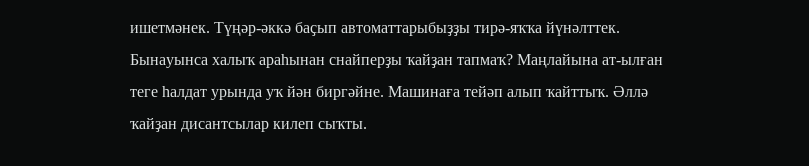ишетмәнек. Түңәр-әккә баҫып автоматтарыбыҙҙы тирә-яҡҡа йүнәлттек. Бынауынса халыҡ араһынан снайперҙы ҡайҙан тапмаҡ? Маңлайына ат-ылған теге һалдат урында уҡ йән биргәйне. Машинаға тейәп алып ҡайттыҡ. Әллә ҡайҙан дисантсылар килеп сыҡты.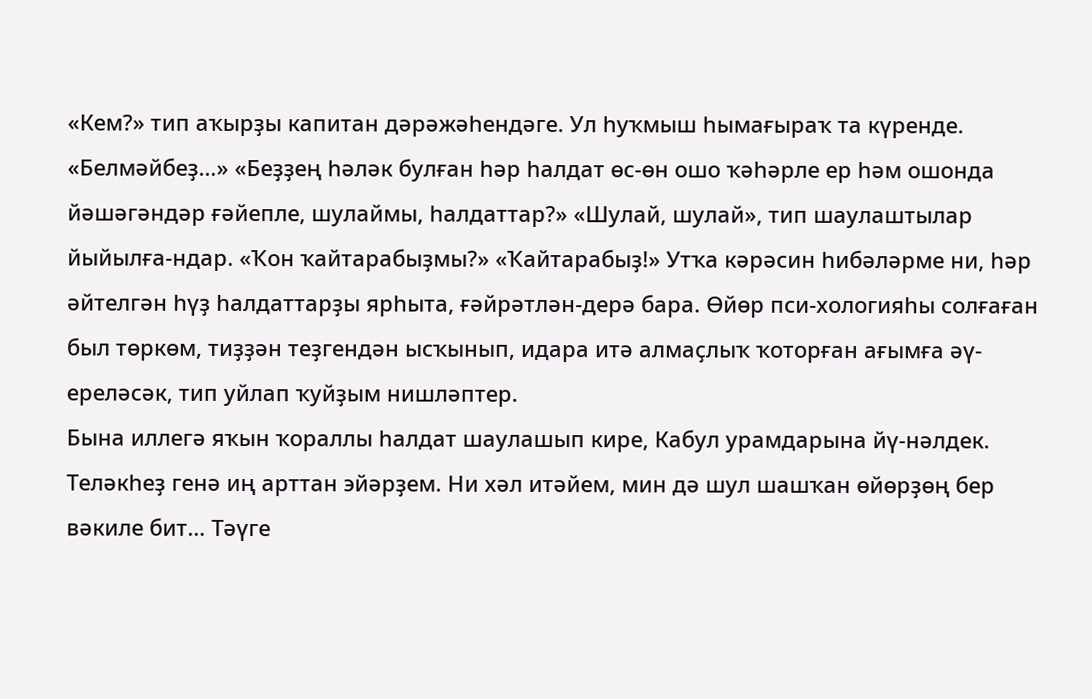«Кем?» тип аҡырҙы капитан дәрәжәһендәге. Ул һуҡмыш һымағыраҡ та күренде. «Белмәйбеҙ…» «Беҙҙең һәләк булған һәр һалдат өс-өн ошо ҡәһәрле ер һәм ошонда йәшәгәндәр ғәйепле, шулаймы, һалдаттар?» «Шулай, шулай», тип шаулаштылар йыйылға-ндар. «Ҡон ҡайтарабыҙмы?» «Ҡайтарабыҙ!» Утҡа кәрәсин һибәләрме ни, һәр әйтелгән һүҙ һалдаттарҙы ярһыта, ғәйрәтлән-дерә бара. Өйөр пси-хологияһы солғаған был төркөм, тиҙҙән теҙгендән ысҡынып, идара итә алмаҫлыҡ ҡоторған ағымға әү-ереләсәк, тип уйлап ҡуйҙым нишләптер.
Бына иллегә яҡын ҡораллы һалдат шаулашып кире, Кабул урамдарына йү-нәлдек. Теләкһеҙ генә иң арттан эйәрҙем. Ни хәл итәйем, мин дә шул шашҡан өйөрҙөң бер вәкиле бит… Тәүге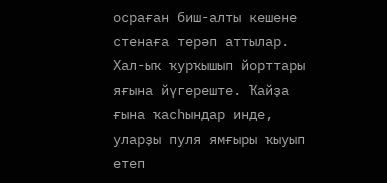осраған биш-алты кешене стенаға терәп аттылар. Хал-ыҡ ҡурҡышып йорттары яғына йүгереште. Ҡайҙа ғына ҡасһындар инде, уларҙы пуля ямғыры ҡыуып етеп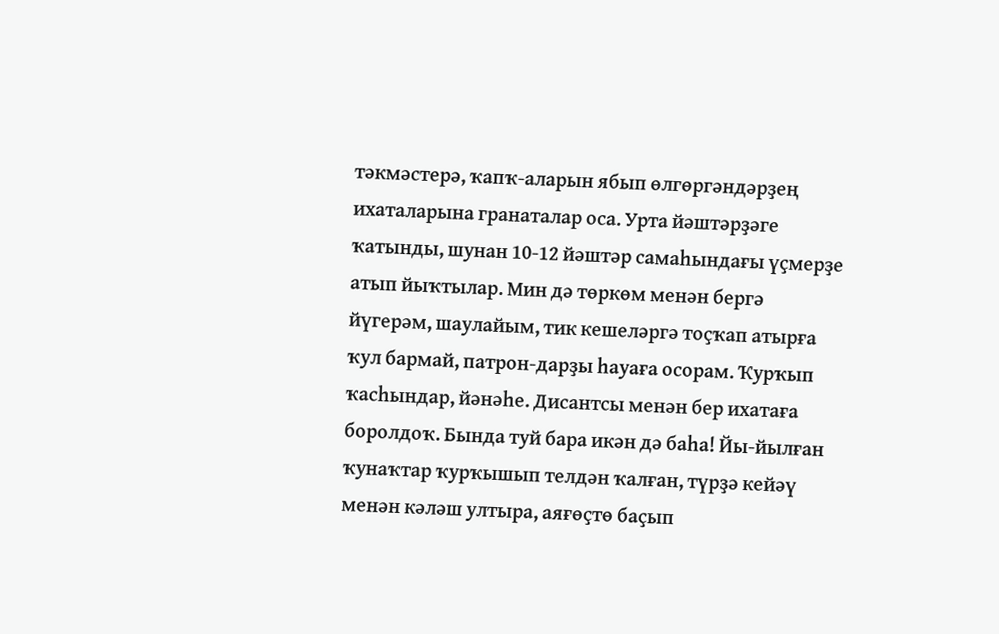тәкмәстерә, ҡапҡ-аларын ябып өлгөргәндәрҙең ихаталарына гранаталар оса. Урта йәштәрҙәге ҡатынды, шунан 10-12 йәштәр самаһындағы үҫмерҙе атып йыҡтылар. Мин дә төркөм менән бергә йүгерәм, шаулайым, тик кешеләргә тоҫҡап атырға ҡул бармай, патрон-дарҙы һауаға осорам. Ҡурҡып ҡасһындар, йәнәһе. Дисантсы менән бер ихатаға боролдоҡ. Бында туй бара икән дә баһа! Йы-йылған ҡунаҡтар ҡурҡышып телдән ҡалған, түрҙә кейәү менән кәләш ултыра, аяғөҫтө баҫып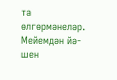та өлгөрмәнеләр. Мейемдән йә-шен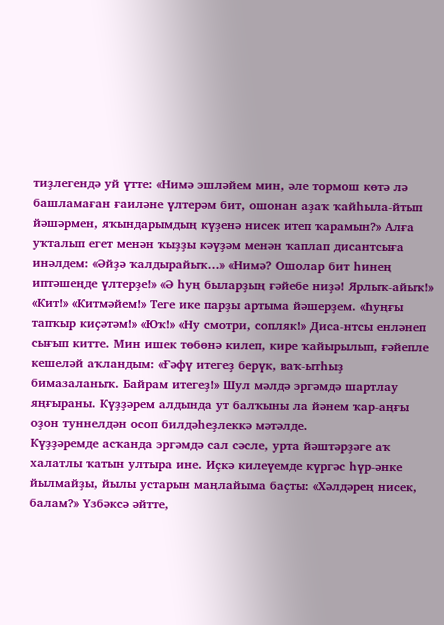тиҙлегендә уй үтте: «Нимә эшләйем мин, әле тормош көтә лә башламаған ғаиләне үлтерәм бит, ошонан аҙаҡ ҡайһыла-йтып йәшәрмен, яҡындарымдың күҙенә нисек итеп ҡарамын?» Алға уҡталып егет менән ҡыҙҙы кәүҙәм менән ҡаплап дисантсыға инәлдем: «Әйҙә ҡалдырайыҡ…» «Нимә? Ошолар бит һинең иптәшеңде үлтерҙе!» «Ә һуң быларҙың ғәйебе ниҙә! Ярлыҡ-айыҡ!» «Кит!» «Китмәйем!» Теге ике парҙы артыма йәшерҙем. «Һуңғы тапҡыр киҫәтәм!» «Юҡ!» «Ну смотри, сопляк!» Диса-нтсы енләнеп сығып китте. Мин ишек төбөнә килеп, кире ҡайырылып, ғәйепле кешеләй аҡландым: «Ғәфү итегеҙ берүк, ваҡ-ытһыҙ бимазаланыҡ. Байрам итегеҙ!» Шул мәлдә эргәмдә шартлау яңғыраны. Күҙҙәрем алдында ут балҡыны ла йәнем ҡар-аңғы оҙон туннелдән осоп билдәһеҙлеккә мәтәлде.
Күҙҙәремде асҡанда эргәмдә сал сәсле, урта йәштәрҙәге аҡ халатлы ҡатын ултыра ине. Иҫкә килеүемде күргәс һүр-әнке йылмайҙы, йылы устарын маңлайыма баҫты: «Хәлдәрең нисек, балам?» Үзбәксә әйтте,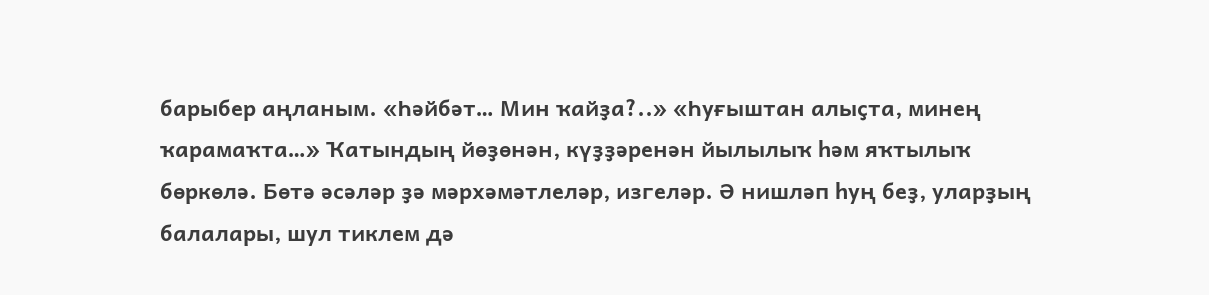барыбер аңланым. «Һәйбәт… Мин ҡайҙа?..» «Һуғыштан алыҫта, минең ҡарамаҡта…» Ҡатындың йөҙөнән, күҙҙәренән йылылыҡ һәм яҡтылыҡ бөркөлә. Бөтә әсәләр ҙә мәрхәмәтлеләр, изгеләр. Ә нишләп һуң беҙ, уларҙың балалары, шул тиклем дә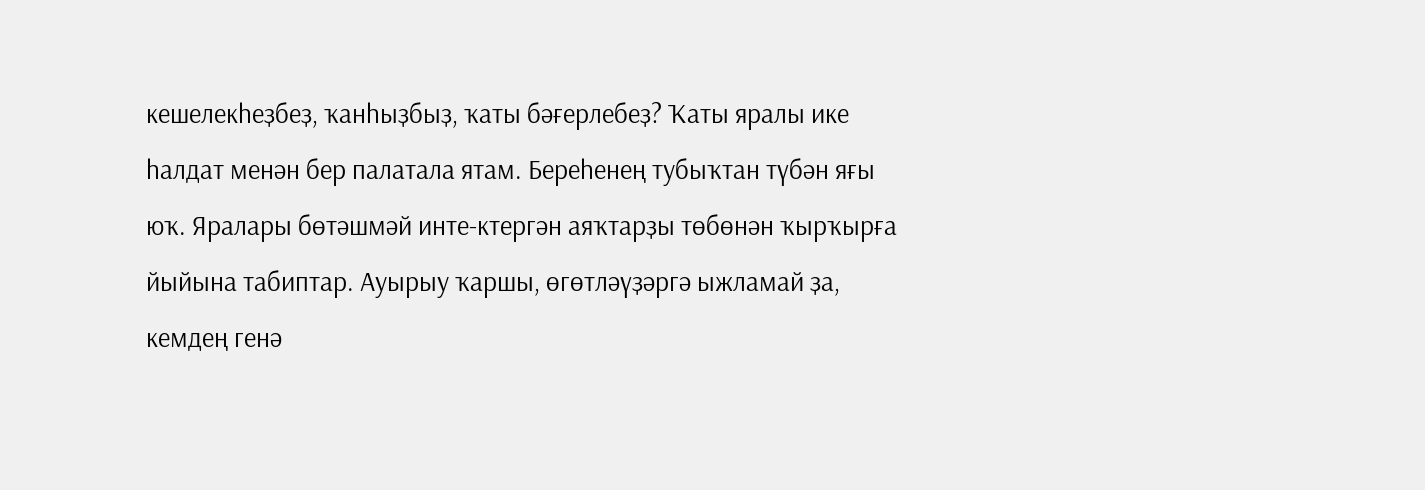кешелекһеҙбеҙ, ҡанһыҙбыҙ, ҡаты бәғерлебеҙ? Ҡаты яралы ике һалдат менән бер палатала ятам. Береһенең тубыҡтан түбән яғы юҡ. Яралары бөтәшмәй инте-ктергән аяҡтарҙы төбөнән ҡырҡырға йыйына табиптар. Ауырыу ҡаршы, өгөтләүҙәргә ыжламай ҙа, кемдең генә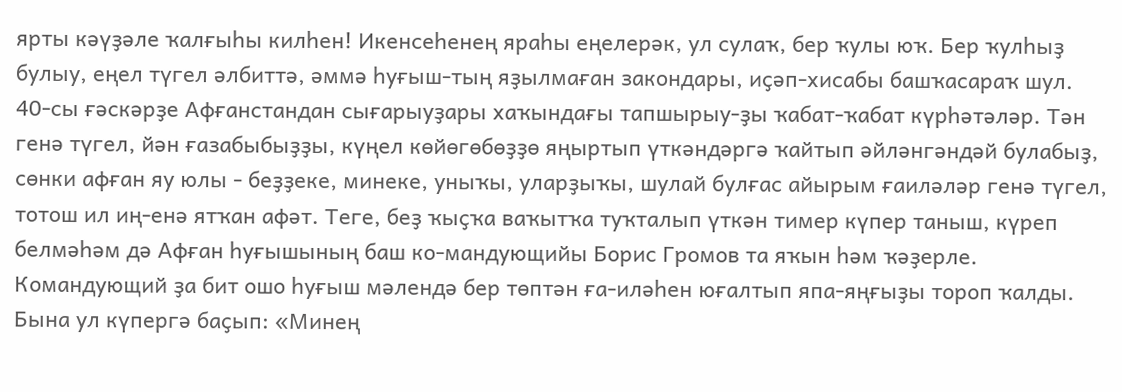ярты кәүҙәле ҡалғыһы килһен! Икенсеһенең яраһы еңелерәк, ул сулаҡ, бер ҡулы юҡ. Бер ҡулһыҙ булыу, еңел түгел әлбиттә, әммә һуғыш-тың яҙылмаған закондары, иҫәп-хисабы башҡасараҡ шул. 40-сы ғәскәрҙе Афғанстандан сығарыуҙары хаҡындағы тапшырыу-ҙы ҡабат-ҡабат күрһәтәләр. Тән генә түгел, йән ғазабыбыҙҙы, күңел көйөгөбөҙҙө яңыртып үткәндәргә ҡайтып әйләнгәндәй булабыҙ, сөнки афған яу юлы - беҙҙеке, минеке, уныҡы, уларҙыҡы, шулай булғас айырым ғаиләләр генә түгел, тотош ил иң-енә ятҡан афәт. Теге, беҙ ҡыҫҡа ваҡытҡа туҡталып үткән тимер күпер таныш, күреп белмәһәм дә Афған һуғышының баш ко-мандующийы Борис Громов та яҡын һәм ҡәҙерле. Командующий ҙа бит ошо һуғыш мәлендә бер төптән ға-иләһен юғалтып япа-яңғыҙы тороп ҡалды. Бына ул күпергә баҫып: «Минең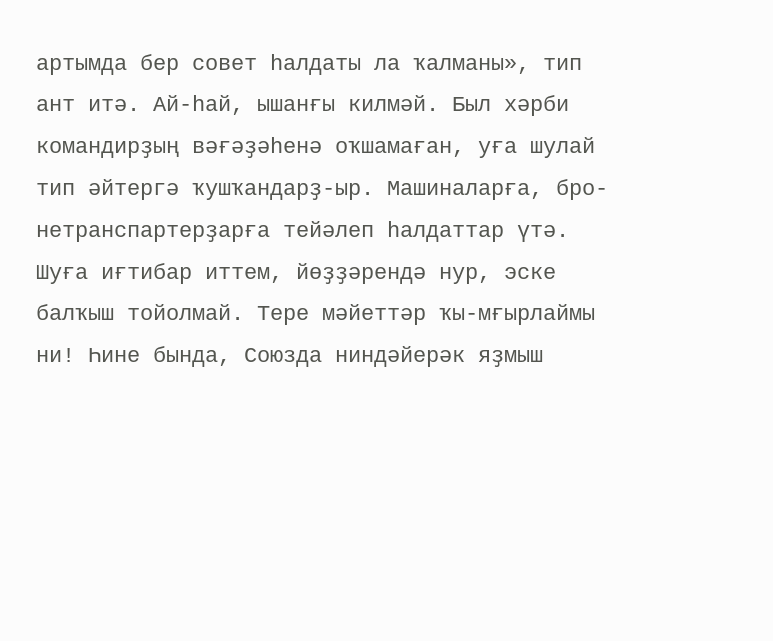артымда бер совет һалдаты ла ҡалманы», тип ант итә. Ай-һай, ышанғы килмәй. Был хәрби командирҙың вәғәҙәһенә оҡшамаған, уға шулай тип әйтергә ҡушҡандарҙ-ыр. Машиналарға, бро-нетранспартерҙарға тейәлеп һалдаттар үтә. Шуға иғтибар иттем, йөҙҙәрендә нур, эске балҡыш тойолмай. Тере мәйеттәр ҡы-мғырлаймы ни! Һине бында, Союзда ниндәйерәк яҙмыш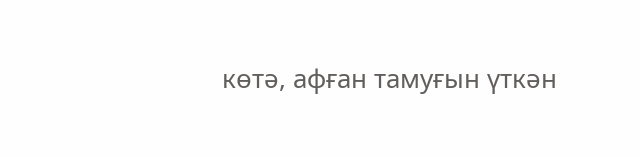көтә, афған тамуғын үткән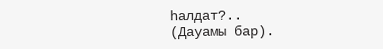һалдат?..
(Дауамы бар).